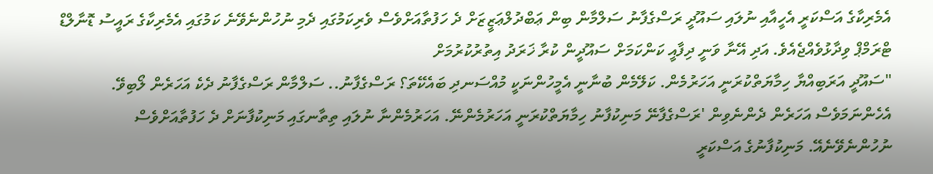އެމެރިކާގެ އަސްކަރީ އެހީއާއި ނުލައި ސައޫދީ ރަސްގެފާނު ސަލްމާން ބިން ޢަބްދުލްޢަޒީޒަށް ދެ ހަފުތާއަށްވެސް ވެރިކަމުގައި ދެމި ނުހުންނެވޭނެ ކަމުގައި އެމެރިކާގެ ރައީސު ޑޮނާލްޑް ޓްރަމްޕް ވިދާޅުވެއްޖެއެވެ. އަދި އޭނާ ވަނީ ދިފާއީ ކަންކަމަށް ސައޫދީން ކުރާ ޚަރަދު އިތުރުކުރުމަށް
"ސައޫދީ އަރަބިއްޔާ ހިމާޔަތްކުރަނީ އަހަރުމެން. ކަލޭމެން ބުނާނީ އެމީހުންނަކީ މުއްސަނދި ބައެކޭތަ؟ ރަސްގެފާނު.. ސަލްމާން ރަސްގެފާނު ދެކެ އަހަރެން ލޯބިވޭ. އެހެންނަމަވެސް އަހަރެން ދެންނެވިން 'ރަސްގެފާނޭ މަނިކުފާނު ހިމާޔަތްކުރަނީ އަހަރުމެންނޭ. އަހަރުމެންނާ ނުލައި ތިތާނގައި މަނިކުފާނަށް ދެ ހަފުތާއަށްވެސް ނުހުންނެވޭނެއޭ. މަނިކުފާނުގެ އަސްކަރީ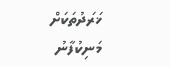ޚަރަދުތަކަށް މަނިކުފާނު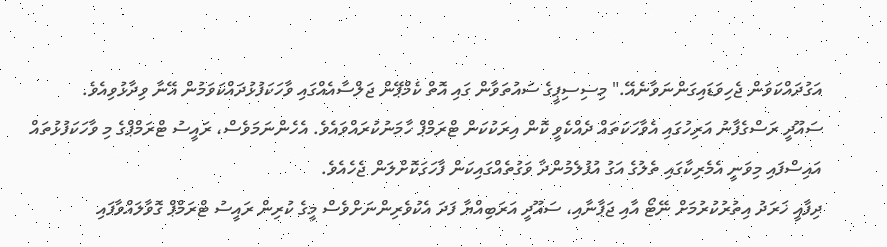އަގުދައްކަވަން ޖެހިވަޑައިގަންނަވާނެއޭ." މިސިސިޕީގެ ސައުތަވާން ގައި އޮތް ކެމްޕޭން ޖަލްސާއެއްގައި ވާހަކަފުޅުދައްކަވަމުން އޭނާ ވިދާޅުވިއެވެ.
ސައޫދީ ރަސްގެފާނު އަރިހުގައި އެވާހަކަތައް ދެއްކެވީ ކޮން އިރަކުކަން ޓްރަމްޕް ހާމަނުކުރައްވައެވެ. އެހެންނަމަވެސް، ރައީސު ޓްރަމްޕްގެ މި ވާހަކަފުޅުތައް އައިސްފައި މިވަނީ އެމެރިކާގައި ތެލުގެ އަގު އުފުލެމުންދާ ވަގުތެއްގައިކަން ފާހަގަކޮށްލަން ޖެހެއެވެ.
ދިފާއީ ޚަރަދު އިތުރުކުރުމަށް ނޭޓޯ އާއި ޖަޕާނާއި، ސައޫދީ އަރަބިއްޔާ ފަދަ އެކުވެރިންނަށްވެސް މީގެ ކުރިން ރައީސު ޓްރަމްޕް ގޮވާލައްވާފައި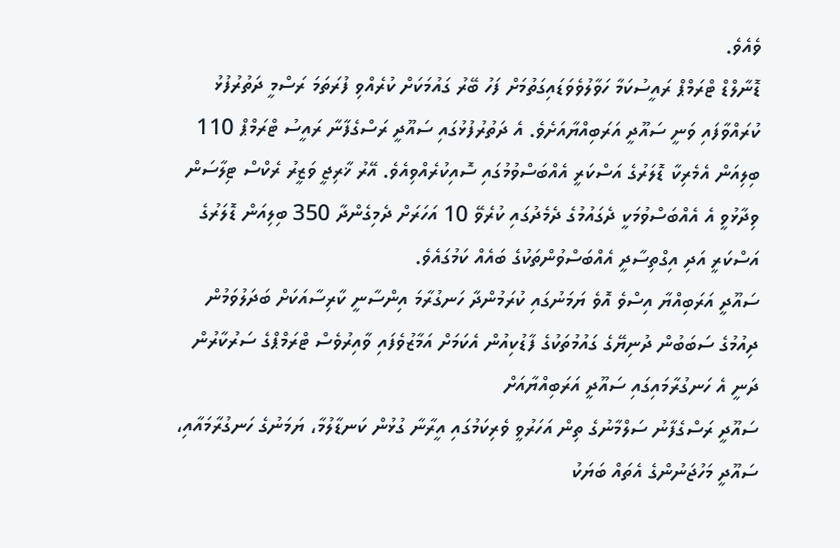ވެއެވެ.
ޑޮނާލްޑް ޓްރަމްޕް ރައީސުކަމާ ހަވާލުވެވަޑައިގަތުމަށް ފަހު ބޭރު ގައުމަކަށް ކުރެއްވި ފުރަތަމަ ރަސްމީ ދަތުރުފުޅު ކުރައްވާފައި ވަނީ ސައޫދީ އަރަބިއްޔާއަށެވެ. އެ ދަތުރުފުޅުގައި ސައޫދީ ރަސްގެފާނާ ރައީސު ޓްރަމްޕް 110 ބިލިއަން އެމެރިކާ ޑޮލަރުގެ އަސްކަރީ އެއްބަސްވުމުގައި ސޮއިކުރެއްވިއެވެ. އޭރު ޚާރިޖީ ވަޒީރު ރެކްސް ޓިލާސަން ވިދާޅުވީ އެ އެއްބަސްވުމަކީ ދެގައުމުގެ ދެމެދުގައި ކުރެވޭ 10 އަހަރަށް ދެމިގެންދާ 350 ބިލިއަން ޑޮލަރުގެ އަސްކަރީ އަދި އިގްތިސާދީ އެއްބަސްވުންތަކުގެ ބައެއް ކަމުގައެވެ.
ސައޫދީ އަރަބިއްޔާ އިސްވެ އޮވެ ޔަމަނުގައި ކުރަމުންދާ ހަނގުރާމަ އިންސާނީ ކާރިސާއަކަށް ބަދަލުވަމުން ދިއުމުގެ ސަބަބުން ދުނިޔޭގެ ގައުމުތަކުގެ ފާޑުކިއުން އެކަމަށް އަމާޒުވެފައި ވާއިރުވެސް ޓްރަމްޕްގެ ސަރުކާރުން ދަނީ އެ ހަނގުރާމައިގައި ސައޫދީ އަރަބިއްޔާއަށް
ސައޫދީ ރަސްގެފާނު ސަލްމާނުގެ ތިން އަހަރުވީ ވެރިކަމުގައި އީރާނާ ގުޅުން ކަނޑާލުމާ، ޔަމަނުގެ ހަނގުރާމައާއި، ސައޫދީ މަހުޖަނުންގެ އެތައް ބަޔަކު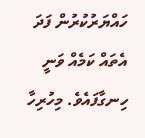ހައްޔަރުކުރުން ފަދަ އެތައް ކަމެއް ވަނީ ހިނގާފައެވެ. މިހުރިހާ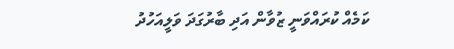ކަމެއް ކުރައްވަނީ ޒުވާން އަދި ބާރުގަދަ ވަލީއަހުދު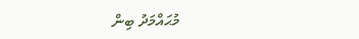މުޙައްމަދު ބިން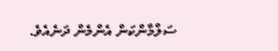ސަލްމާންކަން އެންމެން ދަނެއެވެ.